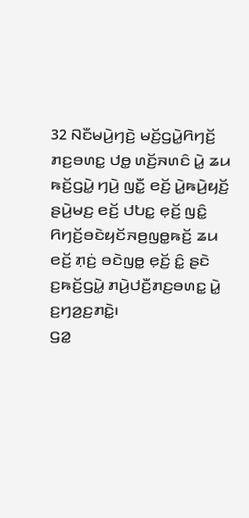32 ꤡꤢꤪꤗꤣꤧ꤬ꤚꤢꤧ꤬ ꤗꤢꤩ꤬ꤞꤣꤧ꤭ꤖꤚꤢꤩ꤬ ꤊꤢ꤬ꤋꤛꤢ꤭ ꤓꤥ꤭ ꤛꤢꤩ꤬ꤏꤛꤢꤨ ꤣꤧ꤭ ꤘꤣ ꤒꤢꤩ꤬ꤞꤣꤧ꤭ ꤚꤣꤧ꤬ ꤜꤢꤪ꤭ ꤕꤢꤩ꤬ ꤣꤧ꤭ꤒꤣꤧ꤬ꤟꤢꤩ꤬ ꤔꤣꤧ꤬ꤗꤢ꤬ ꤕꤢꤩ꤬ ꤓꤝꤢ꤭ ꤕ꤫ꤢꤩ꤬ ꤜꤢꤨ꤭ ꤖꤚꤢꤩ꤬ꤋꤢꤧꤟꤢꤩꤏꤥ꤬ꤜꤥ꤭ꤒꤢꤩ꤬ ꤘꤣ ꤕꤢꤩ꤬ ꤊ꤫ꤢꤦ꤬ ꤋꤢꤧꤜꤥ꤭ ꤕ꤫ꤢꤩ꤬ ꤢꤨ꤭ ꤔꤢꤧ ꤢ꤬ꤒꤢꤩ꤬ꤞꤣꤧ꤭ ꤊꤣꤧ꤬ꤓꤢꤪ꤬ꤊꤢ꤬ꤋꤛꤢ꤭ ꤣꤧ꤭ ꤢ꤬ꤚꤤ꤬ꤢ꤬ꤊꤢꤧ꤭꤯
ꤞꤤ꤭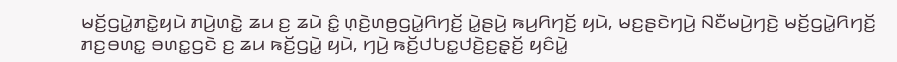ꤗꤢꤩ꤬ꤞꤣꤧ꤭ꤊꤢꤧ꤭ꤟꤣꤧ ꤊꤣꤧ꤬ꤛꤢꤧ꤭ ꤘꤣ ꤢ꤬ ꤘꤣꤧ ꤢꤨ꤭ ꤛ꤫ꤢꤧ꤬ꤛꤥ꤬ꤞꤣꤧ꤭ꤖꤚꤢꤩ꤬ ꤣꤧ꤭ꤔꤣꤧ꤬ ꤒꤣ꤬ꤖꤚꤢꤩ꤬ ꤟꤣꤧ, ꤗꤢ꤬ꤔꤢꤧꤚꤣꤧ꤬ ꤡꤢꤪꤗꤣꤧ꤬ꤚꤢꤧ꤬ ꤗꤢꤩ꤬ꤞꤣꤧ꤭ꤖꤚꤢꤩ꤬ ꤊꤢ꤬ꤋꤛꤢ꤭ ꤋꤛꤢ꤭ꤞꤢꤧ ꤢ꤬ ꤘꤣ ꤒꤢꤩ꤬ꤞꤣꤧ꤭ ꤟꤣꤧ, ꤚꤣꤧ꤬ ꤒꤢꤩ꤬ꤓꤝꤢ꤭ꤓꤢꤧ꤬ꤢ꤬ꤔ꤫ꤢꤩ꤬ ꤟꤢꤨꤣꤧ꤭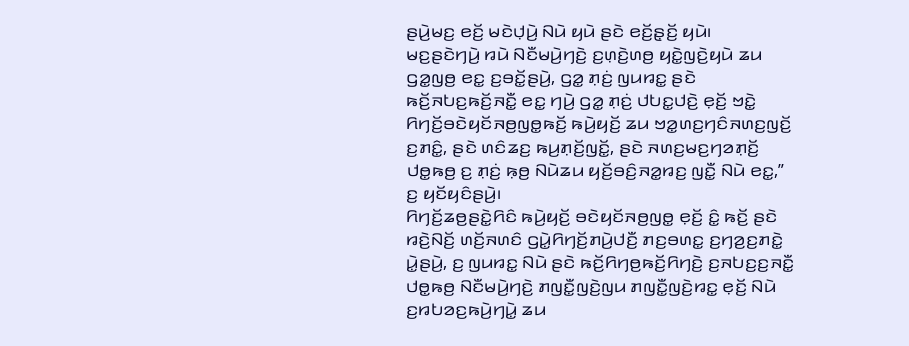ꤔꤣꤧ꤬ꤗꤢ꤬ ꤕꤢꤩ꤬ ꤗꤢꤧꤓ꤫ꤣꤧ꤬ ꤡꤣꤧ ꤟꤣꤧ ꤔꤢꤧ ꤕꤢꤩ꤬ꤔ꤫ꤢꤩ꤬ ꤟꤣꤧ꤯
ꤗꤢ꤬ꤔꤢꤧꤚꤣꤧ꤬ ꤙꤣꤧ ꤡꤢꤪꤗꤣꤧ꤬ꤚꤢꤧ꤬ ꤢ꤬ꤛ꤫ꤢꤧ꤬ꤛꤥ꤬ ꤟꤢꤧ꤭ꤜꤢꤧ꤬ꤟꤣꤧ ꤘꤣ ꤞꤤ꤭ꤜꤥ꤬ ꤕꤢ꤭ ꤢ꤬ꤋꤢꤩ꤭ꤔꤣꤧ꤬, ꤞꤤ꤭ ꤊ꤫ꤢꤦ꤬ ꤜꤣꤙꤢ꤭ ꤔꤢꤧ ꤒꤢꤩ꤬ꤏꤝꤢ꤬ꤒꤢꤩ꤬ꤏꤢꤪ꤭ ꤕꤢ꤭ ꤚꤣꤧ꤬ ꤞꤤ꤭ ꤊ꤫ꤢꤦ꤬ ꤓꤝꤢ꤭ꤓꤢꤧ꤬ ꤕ꤫ꤢꤩ꤬ ꤠꤢꤧ꤭ ꤖꤚꤢꤩ꤬ꤋꤢꤧꤟꤢꤩꤏꤥ꤬ꤜꤥ꤭ꤒꤢꤩ꤬ ꤒꤣꤧ꤬ꤟꤢꤩ꤬ ꤘꤣ ꤠꤤ꤭ꤛꤢ꤬ꤚꤢꤨꤏꤛꤢ꤬ꤜꤢꤩ꤬ ꤢ꤬ꤊꤢꤨ꤭, ꤔꤢꤧ ꤛꤢꤨꤘꤢ꤬ ꤒꤣ꤬ꤊ꤫ꤢꤩ꤬ꤜꤢꤩ꤭, ꤔꤢꤧ ꤏꤛꤢ꤬ꤗꤢ꤬ꤚꤤꤊ꤫ꤢꤩ꤬ ꤓꤥ꤭ꤒꤥ꤬ ꤢ꤬ ꤊ꤫ꤢꤦ꤬ ꤒ꤫ꤥ꤬ ꤡꤣꤧꤘꤣ ꤟꤢꤩ꤬ꤋꤢꤨ꤬ꤏꤤ꤭ꤙꤢ꤬ ꤜꤢꤪ꤭ ꤡꤣꤧ ꤕꤢ꤭,” ꤢ꤬ ꤟꤢꤩꤟꤢꤨꤔꤣꤧ꤬꤯
ꤖꤚꤢꤩ꤬ꤘꤥ꤬ꤔꤢꤧ꤭ꤖꤢꤨ ꤒꤣꤧ꤬ꤟꤢꤩ꤬ ꤋꤢꤧꤟꤢꤩꤏꤥ꤬ꤜꤥ꤭ ꤕ꤫ꤢꤩ꤬ ꤢꤨ꤭ ꤒꤢꤩ꤬ ꤔꤢꤧ ꤙꤢꤧ꤬ꤡꤢꤩ꤬ ꤛꤢꤩ꤬ꤏꤛꤢꤨ ꤞꤣꤧ꤭ꤖꤚꤢꤩ꤬ꤊꤣꤧ꤬ꤓꤢꤪ꤬ ꤊꤢ꤬ꤋꤛꤢ꤭ ꤢ꤬ꤚꤤ꤬ꤢ꤬ꤊꤢꤧ꤭ ꤣꤧ꤭ꤔꤣꤧ꤬, ꤢ꤬ ꤜꤣꤙꤢ꤭ ꤡꤣꤧ ꤔꤢꤧ ꤒꤢꤩ꤬ꤖꤚꤥ꤬ꤒꤢꤩ꤬ꤖꤚꤢꤧ꤬ ꤢ꤬ꤏꤝꤢ꤬ꤢ꤬ꤏꤢꤪ꤭ ꤓꤥ꤭ꤒꤥ꤬ ꤡꤢꤪꤗꤣꤧ꤬ꤚꤢꤧ꤬ ꤊꤜꤢꤪ꤭ꤜꤢꤧ꤬ꤜꤣ ꤊꤜꤢꤪ꤭ꤜꤢꤧ꤬ꤙꤢ꤭ ꤕ꤫ꤢꤩ꤬ ꤡꤣꤧ ꤢ꤬ꤙꤝꤤꤢ꤬ꤒꤣꤧ꤬ꤚꤣꤧ꤭ ꤘꤣ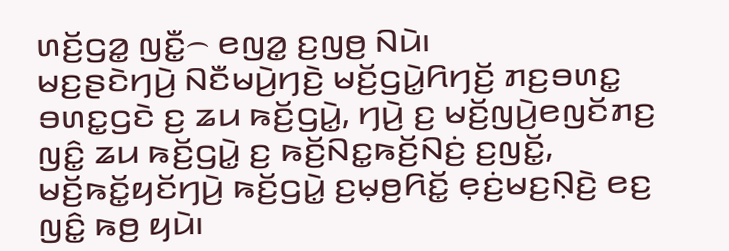ꤛꤢꤩ꤬ꤞꤤ꤭ ꤜꤢꤪ꤭꤮ ꤕꤜꤤ꤭ ꤢ꤬ꤜꤥ꤬ ꤡꤣꤧ꤯
ꤗꤢ꤬ꤔꤢꤧꤚꤣꤧ꤬ ꤡꤢꤪꤗꤣꤧ꤬ꤚꤢꤧ꤬ ꤗꤢꤩ꤬ꤞꤣꤧ꤭ꤖꤚꤢꤩ꤬ ꤊꤢ꤬ꤋꤛꤢ꤭ ꤋꤛꤢ꤭ꤞꤢꤧ ꤢ꤬ ꤘꤣ ꤒꤢꤩ꤬ꤞꤣꤧ꤭, ꤚꤣꤧ꤬ ꤢ꤬ ꤗꤢꤩ꤬ꤜꤣꤧ꤬ꤕꤜꤢꤩꤊꤢ꤬ ꤜꤢꤨ꤭ ꤘꤣ ꤒꤢꤩ꤬ꤞꤣꤧ꤭ ꤢ꤬ ꤒꤢꤩ꤬ꤡꤢ꤭ꤒꤢꤩ꤬ꤡꤢꤦ꤬ ꤢ꤬ꤜꤢꤩ꤭, ꤗꤢꤩ꤬ꤒꤢꤩ꤭ꤟꤢꤩꤚꤣꤧ꤬ ꤒꤢꤩ꤬ꤞꤣꤧ꤭ ꤢ꤬ꤗ꤫ꤥ꤬ꤖꤢꤩ꤭ ꤕ꤫ꤢꤦ꤬ꤗꤢ꤬ꤡ꤫ꤢꤧ꤬ ꤕꤢ꤬ ꤜꤢꤨ꤭ ꤒꤥ꤬ ꤟꤣꤧ꤯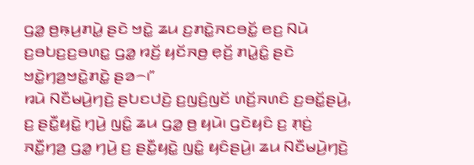ꤞꤤ꤭ ꤥ꤬ꤒ꤫ꤣ꤬ꤊꤣꤧ꤭ ꤔꤢꤧ ꤠꤢꤧ꤭ ꤘꤣ ꤢ꤬ꤊꤢꤧ꤭ꤏꤢꤋꤢꤩ꤭ ꤕꤢ꤬ ꤡꤣꤧ ꤢ꤬ꤋꤝꤢ꤬ꤢ꤬ꤋꤛꤢ꤭ ꤞꤤ꤭ ꤙꤢꤩ꤬ ꤟꤢꤩꤏꤥ꤬ ꤕ꤫ꤢꤩ꤬ ꤊꤣꤧ꤭ꤢꤨ꤭ ꤔꤢꤧ ꤠꤢꤧ꤭ꤚꤤ꤬ꤠꤢꤧ꤭ꤊꤢꤧ꤭ ꤔꤤ꤮꤯”
ꤙꤣꤧ ꤡꤢꤪꤗꤣꤧ꤬ꤚꤢꤧ꤬ ꤔꤝꤢꤓꤢꤧ꤬ ꤢ꤬ꤜꤢꤨ꤬ꤜꤢꤩ ꤛꤢꤩ꤬ꤏꤛꤢꤨ ꤢ꤬ꤋꤢꤩ꤭ꤔꤣꤧ꤬, ꤢ꤬ ꤔꤢꤪ꤭ꤟꤢꤧ꤭ ꤚ꤫ꤣꤧ꤬ ꤜꤢꤨ꤭ ꤘꤣ ꤞꤤ꤭ ꤥ꤬ ꤟꤣꤧ꤯ ꤞꤢꤧꤟꤢꤨ ꤢ꤬ ꤊ꤫ꤢꤦ꤬ ꤏꤢꤪ꤭ꤚꤤ꤬ ꤞꤤ꤭ ꤚꤣꤧ꤬ ꤢ꤬ ꤔꤢꤪ꤭ꤟꤢꤧ꤭ ꤜꤢꤨ꤭ ꤟꤢꤨꤔꤣꤧ꤬꤯ ꤘꤣ ꤡꤢꤪꤗꤣꤧ꤬ꤚꤢꤧ꤬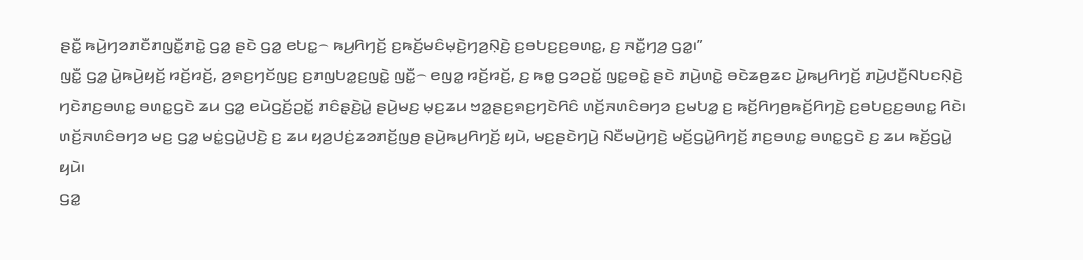ꤔꤢꤪ꤭ ꤒꤣꤧ꤬ꤚꤤꤊꤢꤪꤊꤜꤢꤪ꤭ꤊꤢꤧ꤭ ꤞꤤ꤭ ꤔꤢꤧ ꤞꤤ꤭ ꤕꤝꤢ꤭꤮ ꤒꤣ꤬ꤖꤚꤢꤩ꤬ ꤢ꤬ꤒꤢꤩ꤬ꤗꤢꤨꤗ꤫ꤢꤧ꤬ꤚꤤ꤬ꤡ꤫ꤢꤧ꤬ ꤢ꤬ꤋꤝꤢ꤬ꤢ꤬ꤋꤛꤢ꤭, ꤢ꤬ ꤏꤢꤪ꤭ꤚꤤ꤬ ꤞꤤ꤭꤯”
ꤜꤢꤪ꤭ ꤞꤤ꤭ ꤣꤧ꤭ꤒꤣꤧ꤬ꤟꤢꤩ꤬ ꤙꤢꤩ꤬ꤙꤢꤩ꤬, ꤤ꤬ꤎꤢ꤬ꤚꤢꤩꤜꤢ꤬ ꤢ꤬ꤊꤜꤝꤤ꤭ꤢ꤬ꤜꤢꤧ꤭ ꤜꤢꤪ꤭꤮ ꤕꤜꤤ꤭ ꤙꤢꤩ꤬ꤙꤢꤩ꤬, ꤢ꤬ ꤒꤥ꤭ ꤞꤤꤑꤢꤩ꤭ ꤜꤢ꤭ꤋꤢꤧ꤭ ꤔꤢꤧ ꤊꤣꤧ꤬ꤛꤢꤧ꤭ ꤋꤢꤧꤘꤥ꤬ꤘꤢ ꤣꤧ꤭ꤒꤣ꤬ꤖꤚꤢꤩ꤬ ꤊꤣꤧ꤬ꤓꤢꤪ꤬ꤡꤝꤢꤡ꤫ꤢꤧ꤬ ꤚꤢꤧꤊꤢ꤬ꤋꤛꤢ꤭ ꤋꤛꤢ꤭ꤞꤢꤧ ꤘꤣ ꤞꤤ꤭ ꤕꤣꤧꤞꤢꤩ꤬ꤑꤢꤩ꤭ ꤊꤢꤨꤔ꤫ꤢꤧ꤬ꤣꤧ꤭ ꤔꤣꤧ꤬ꤗꤢ꤬ ꤗ꤫ꤢ꤬ꤘꤣ ꤠꤤ꤭ꤔꤢ꤬ꤎꤢ꤬ꤚꤢꤧꤖꤢꤨ ꤛꤢꤩ꤬ꤏꤛꤢꤨꤋꤚꤤ ꤢ꤬ꤗꤝꤤ꤭ ꤢ꤬ ꤒꤢꤩ꤬ꤖꤚꤥ꤬ꤒꤢꤩ꤬ꤖꤚꤢꤧ꤬ ꤢ꤬ꤋꤝꤢ꤬ꤢ꤬ꤋꤛꤢ꤭ ꤖꤢꤧ꤯ ꤛꤢꤩ꤬ꤏꤛꤢꤨꤋꤚꤤ ꤗꤢ꤬ ꤞꤤ꤭ ꤗꤢꤦ꤭ꤞꤣꤧ꤭ꤓꤢꤧ꤬ ꤢ꤬ ꤘꤣ ꤟꤤ꤬ꤓꤢꤦ꤬ꤘꤤꤊꤢꤩ꤬ꤜꤥ꤬ ꤔꤣꤧ꤬ꤒꤣ꤬ꤖꤚꤢꤩ꤬ ꤟꤣꤧ, ꤗꤢ꤬ꤔꤢꤧꤚꤣꤧ꤬ ꤡꤢꤪꤗꤣꤧ꤬ꤚꤢꤧ꤬ ꤗꤢꤩ꤬ꤞꤣꤧ꤭ꤖꤚꤢꤩ꤬ ꤊꤢ꤬ꤋꤛꤢ꤭ ꤋꤛꤢ꤭ꤞꤢꤧ ꤢ꤬ ꤘꤣ ꤒꤢꤩ꤬ꤞꤣꤧ꤭ ꤟꤣꤧ꤯
ꤞꤤ꤭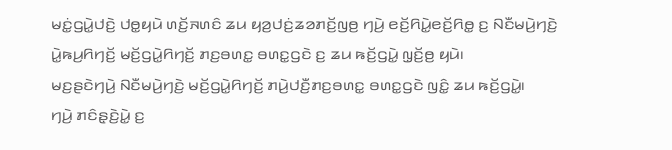ꤗꤢꤦ꤭ꤞꤣꤧ꤭ꤓꤢꤧ꤬ ꤓꤥ꤭ꤟꤣꤧ ꤛꤢꤩ꤬ꤏꤛꤢꤨ ꤘꤣ ꤟꤤ꤬ꤓꤢꤦ꤬ꤘꤤꤊꤢꤩ꤬ꤜꤥ꤬ ꤚꤣꤧ꤬ ꤕꤢꤩ꤬ꤖꤣꤧ꤭ꤕꤢꤩ꤬ꤖꤥ꤭ ꤢ꤬ ꤡꤢꤪꤗꤣꤧ꤬ꤚꤢꤧ꤬ ꤣꤧ꤭ꤒꤣ꤬ꤖꤚꤢꤩ꤬ ꤗꤢꤩ꤬ꤞꤣꤧ꤭ꤖꤚꤢꤩ꤬ ꤊꤢ꤬ꤋꤛꤢ꤭ ꤋꤛꤢ꤭ꤞꤢꤧ ꤢ꤬ ꤘꤣ ꤒꤢꤩ꤬ꤞꤣꤧ꤭ ꤜ꤫ꤢꤩ꤬ꤥ꤬ ꤟꤣꤧ꤯
ꤗꤢ꤬ꤔꤢꤧꤚꤣꤧ꤬ ꤡꤢꤪꤗꤣꤧ꤬ꤚꤢꤧ꤬ ꤗꤢꤩ꤬ꤞꤣꤧ꤭ꤖꤚꤢꤩ꤬ ꤊꤣꤧ꤬ꤓꤢꤪ꤬ꤊꤢ꤬ꤋꤛꤢ꤭ ꤋꤛꤢ꤭ꤞꤢꤧ ꤜꤢꤨ꤭ ꤘꤣ ꤒꤢꤩ꤬ꤞꤣꤧ꤭꤯
ꤚꤣꤧ꤬ ꤊꤢꤨꤔ꤫ꤢꤧ꤬ꤣꤧ꤭ ꤢ꤬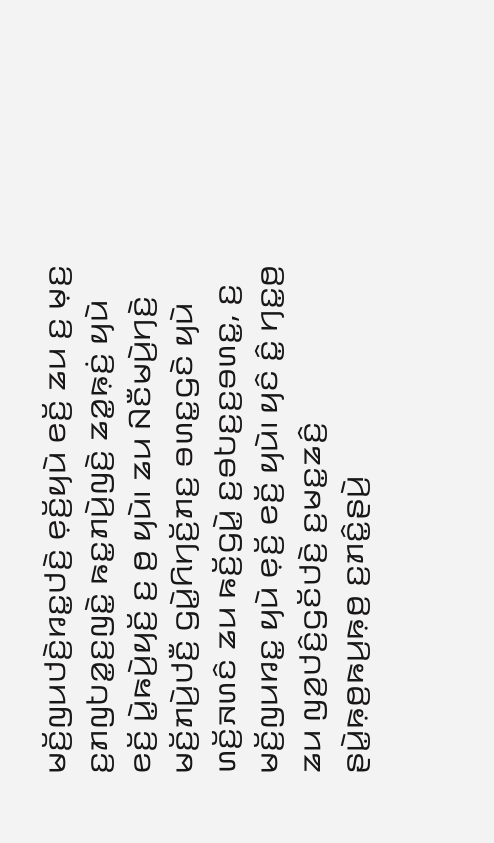ꤗꤢꤩ꤬ꤜꤣꤓꤢꤧ꤬ꤙꤢ꤭ꤓꤢꤧ꤬ ꤕ꤫ꤢꤩ꤬ꤟꤣꤧ ꤕꤢꤩ꤬ ꤘꤣ ꤢ꤬ ꤗ꤫ꤢ꤬ ꤢ꤬ꤊꤜꤝꤤ꤭ꤢ꤬ꤜꤢꤧ꤭ ꤒꤢ꤭ꤊꤣꤧ꤬ꤜꤢꤧ꤬ ꤘꤤ꤭ꤒ꤫ꤢꤦ꤬ ꤟꤣꤧ ꤕꤢꤩ꤬ ꤣꤧ꤭ꤒꤣꤧ꤬ꤟꤢꤩ꤬ ꤢ꤬ ꤥ꤬ ꤟꤣꤧ꤯ ꤘꤣ ꤡꤢꤪꤗꤣꤧ꤬ꤚꤢꤧ꤬ ꤗꤢꤩ꤬ꤊꤣꤧ꤬ꤓꤢꤪ꤬ ꤞꤣꤧ꤭ꤖꤚꤢꤩ꤬ꤊꤢ꤬ ꤋꤛꤢ꤭ꤞꤢꤧ ꤟꤣꤧ ꤛꤢꤩ꤬ꤏꤛꤢꤨ ꤘꤣ ꤒꤢꤩ꤬ꤞꤣꤧ꤭ ꤢ꤬ꤋꤝꤢ꤬ꤢ꤬ꤋꤛꤢ꤭, ꤢ꤬ ꤗꤢꤩ꤬ꤜꤣꤙꤢ꤭ ꤟꤣꤧ ꤕ꤫ꤢꤩ꤬ ꤕꤢꤩ꤬ ꤟꤣꤧ꤯ ꤟꤢꤨ ꤢꤨ꤭ ꤚꤢ꤭ꤥ꤬ ꤘꤣ ꤜꤤ꤬ꤓꤢꤨ꤬ꤞꤢꤩꤓꤢꤧ꤬ ꤢ꤬ꤗꤢ꤭ꤘꤢꤨ꤬ ꤔꤣꤧ꤭ꤒ꤫ꤥ꤬ꤒꤣ꤬ꤒ꤫ꤥ꤬ ꤢ꤬ꤊꤢꤨ꤭ꤔꤣꤧ꤬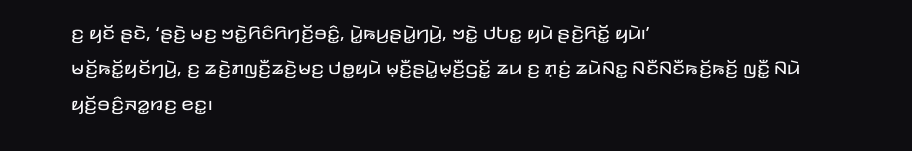ꤢ꤬ ꤟꤢꤩ ꤔꤢꤧ, ‘ꤔꤢꤧ꤬ ꤗꤢ꤬ ꤠꤢꤧ꤭ꤖꤢꤨꤖꤚꤢꤩ꤬ꤋꤢꤨ꤭, ꤣꤧ꤭ꤒꤣ꤬ꤔꤣꤧ꤭ꤚꤣꤧ꤬, ꤠꤢꤧ꤭ ꤓꤝꤢ꤭ ꤟꤣꤧ ꤔꤢꤧ꤬ꤖꤢꤩ꤭ ꤟꤣꤧ꤯’
ꤗꤢꤩ꤬ꤒꤢꤩ꤭ꤟꤢꤩꤚꤣꤧ꤬, ꤢ꤬ ꤘꤢꤧ꤬ꤊꤜꤢꤪ꤬ꤘꤢꤧ꤬ꤗꤢ꤬ ꤓꤥ꤭ꤟꤣꤧ ꤗ꤫ꤢꤪ꤬ꤔꤣꤧ꤭ꤗ꤫ꤢꤪ꤬ꤞꤢꤩ꤭ ꤘꤣ ꤢ꤬ ꤊ꤫ꤢꤦ꤬ ꤘꤣꤧꤡꤢ꤭ ꤡꤢꤪꤡꤢꤪꤒꤢꤩ꤬ꤒꤢꤩ꤬ ꤜꤢꤪ꤭ ꤡꤣꤧ ꤟꤢꤩ꤬ꤋꤢꤨ꤬ꤏꤤ꤭ꤙꤢ꤬ ꤕꤢ꤭꤯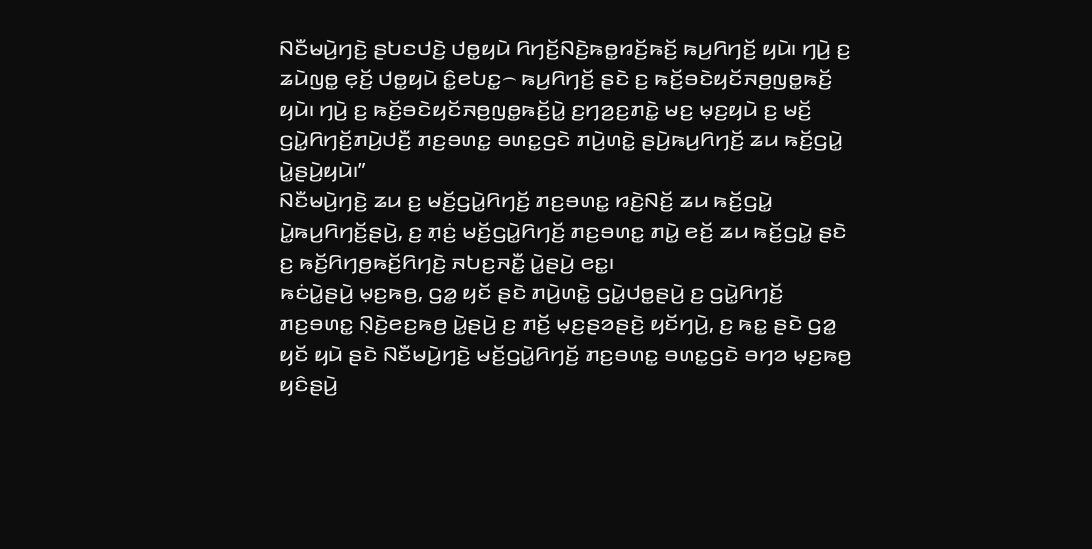ꤡꤢꤪꤗꤣꤧ꤬ꤚꤢꤧ꤬ ꤔꤝꤢꤓꤢꤧ꤬ ꤓꤥ꤭ꤟꤣꤧ ꤖꤚꤢꤩ꤬ꤡꤢꤧ꤬ꤒꤥ꤭ꤙꤢꤩ꤬ꤒꤢꤩ꤬ ꤒꤣ꤬ꤖꤚꤢꤩ꤬ ꤟꤣꤧ꤯ ꤚꤣꤧ꤬ ꤢ꤬ ꤘꤣꤧꤜꤥ꤭ ꤕ꤫ꤢꤩ꤬ ꤓꤥ꤭ꤟꤣꤧ ꤢꤨ꤭ꤕꤝꤢ꤭꤮ ꤒꤣ꤬ꤖꤚꤢꤩ꤬ ꤔꤢꤧ ꤢ꤬ ꤒꤢꤩ꤬ꤋꤢꤧꤟꤢꤩꤏꤥ꤬ꤜꤥ꤭ꤒꤢꤩ꤬ ꤟꤣꤧ꤯ ꤚꤣꤧ꤬ ꤢ꤬ ꤒꤢꤩ꤬ꤋꤢꤧꤟꤢꤩꤏꤥ꤬ꤜꤥ꤭ꤒꤢꤩ꤬ꤣꤧ꤭ ꤢ꤬ꤚꤤ꤬ꤢ꤬ꤊꤢꤧ꤭ ꤗꤢ꤬ ꤗ꤫ꤢ꤬ꤟꤣꤧ ꤢ꤬ ꤗꤢꤩ꤬ ꤞꤣꤧ꤭ꤖꤚꤢꤩ꤬ꤊꤣꤧ꤬ꤓꤢꤪ꤬ ꤊꤢ꤬ꤋꤛꤢ꤭ ꤋꤛꤢ꤭ꤞꤢꤧ ꤊꤣꤧ꤬ꤛꤢꤧ꤭ ꤔꤣꤧ꤬ꤒꤣ꤬ꤖꤚꤢꤩ꤬ ꤘꤣ ꤒꤢꤩ꤬ꤞꤣꤧ꤭ ꤣꤧ꤭ꤔꤣꤧ꤬ꤟꤣꤧ꤯”
ꤡꤢꤪꤗꤣꤧ꤬ꤚꤢꤧ꤬ ꤘꤣ ꤢ꤬ ꤗꤢꤩ꤬ꤞꤣꤧ꤭ꤖꤚꤢꤩ꤬ ꤊꤢ꤬ꤋꤛꤢ꤭ ꤙꤢꤧ꤬ꤡꤢꤩ꤬ ꤘꤣ ꤒꤢꤩ꤬ꤞꤣꤧ꤭ ꤣꤧ꤭ꤒꤣ꤬ꤖꤚꤢꤩ꤬ꤔꤣꤧ꤬, ꤢ꤬ ꤊ꤫ꤢꤦ꤬ ꤗꤢꤩ꤬ꤞꤣꤧ꤭ꤖꤚꤢꤩ꤬ ꤊꤢ꤬ꤋꤛꤢ꤭ ꤊꤣꤧ꤭ ꤕꤢꤩ꤬ ꤘꤣ ꤒꤢꤩ꤬ꤞꤣꤧ꤭ ꤔꤢꤧ ꤢ꤬ ꤒꤢꤩ꤬ꤖꤚꤥ꤬ꤒꤢꤩ꤬ꤖꤚꤢꤧ꤬ ꤏꤝꤢ꤬ꤏꤢꤪ꤭ ꤣꤧ꤭ꤔꤣꤧ꤬ ꤕꤢ꤭꤯
ꤒꤢꤦꤣꤧ꤭ꤔꤣꤧ꤬ ꤗ꤫ꤢ꤬ꤒꤥ꤬, ꤞꤤ꤭ ꤟꤢꤩ ꤔꤢꤧ ꤊꤣꤧ꤬ꤛꤢꤧ꤭ ꤞꤣꤧ꤭ꤓꤥ꤭ꤔꤣꤧ꤬ ꤢ꤬ ꤞꤣꤧ꤭ꤖꤚꤢꤩ꤬ ꤊꤢ꤬ꤋꤛꤢ꤭ ꤡ꤫ꤢꤧ꤬ꤕꤢ꤬ꤒꤥ꤬ ꤣꤧ꤭ꤔꤣꤧ꤬ ꤢ꤬ ꤊꤢꤩ꤬ ꤗ꤫ꤢ꤬ꤔꤤꤔꤢꤧ꤬ ꤟꤢꤩꤚꤣꤧ꤬, ꤢ꤬ ꤒꤢ꤭ ꤔꤢꤧ ꤞꤤ꤭ ꤟꤢꤩ ꤟꤣꤧ ꤔꤢꤧ ꤡꤢꤪꤗꤣꤧ꤬ꤚꤢꤧ꤬ ꤗꤢꤩ꤬ꤞꤣꤧ꤭ꤖꤚꤢꤩ꤬ ꤊꤢ꤬ꤋꤛꤢ꤭ ꤋꤛꤢ꤭ꤞꤢꤧ ꤋꤚꤤ ꤗ꤫ꤢ꤬ꤒꤥ꤬ ꤟꤢꤨꤔꤣꤧ꤬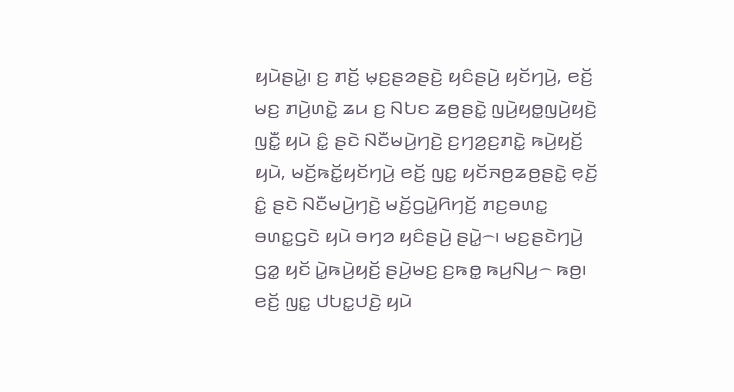ꤟꤣꤧꤔꤣꤧ꤭꤯ ꤢ꤬ ꤊꤢꤩ꤬ ꤗ꤫ꤢ꤬ꤔꤤꤔꤢꤧ꤬ ꤟꤢꤨꤔꤣꤧ꤬ ꤟꤢꤩꤚꤣꤧ꤬, ꤕꤢꤩ꤬ ꤗꤢ꤬ ꤊꤣꤧ꤬ꤛꤢꤧ꤭ ꤘꤣ ꤢ꤬ ꤡꤝꤢ ꤘꤥ꤬ꤔꤢꤧ꤭ ꤜꤣꤧ꤬ꤟꤥ꤭ꤜꤣꤧ꤬ꤟꤢꤧ꤬ ꤜꤢꤪ꤭ ꤟꤣꤧ ꤢꤨ꤭ ꤔꤢꤧ ꤡꤢꤪꤗꤣꤧ꤬ꤚꤢꤧ꤬ ꤢ꤬ꤚꤤ꤬ꤢ꤬ꤊꤢꤧ꤭ ꤒꤣꤧ꤬ꤟꤢꤩ꤬ ꤟꤣꤧ, ꤗꤢꤩ꤬ꤒꤢꤩ꤭ꤟꤢꤩꤚꤣꤧ꤬ ꤕꤢꤩ꤬ ꤜꤢ꤭ ꤟꤢꤩꤏꤥ꤬ꤘꤥ꤬ꤔꤢꤧ꤭ ꤕ꤫ꤢꤩ꤬ ꤢꤨ꤭ ꤔꤢꤧ ꤡꤢꤪꤗꤣꤧ꤬ꤚꤢꤧ꤬ ꤗꤢꤩ꤬ꤞꤣꤧ꤭ꤖꤚꤢꤩ꤬ ꤊꤢ꤬ꤋꤛꤢ꤭ ꤋꤛꤢ꤭ꤞꤢꤧ ꤟꤣꤧ ꤋꤚꤤ ꤟꤢꤨꤔꤣꤧ꤬ ꤔꤣꤧ꤭꤮꤯ ꤗꤢ꤬ꤔꤢꤧꤚꤣꤧ꤬ ꤞꤤ꤭ ꤟꤢꤩ ꤣꤧ꤭ꤒꤣꤧ꤬ꤟꤢꤩ꤬ ꤔꤣꤧ꤬ꤗꤢ꤬ ꤢ꤬ꤒꤥ꤭ ꤒꤣ꤬ꤡꤣ꤬꤮ ꤒꤥ꤬꤯
ꤕꤢꤩ꤬ ꤜꤢ꤭ ꤓꤝꤢ꤭ꤓꤢꤧ꤬ ꤟꤣꤧ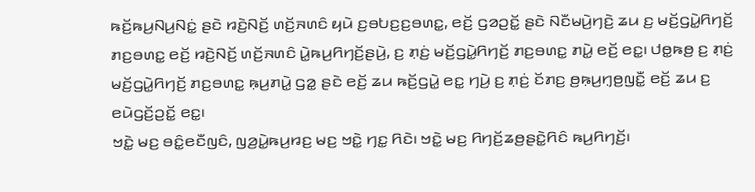ꤒꤢꤩ꤬ꤒꤣ꤬ꤡꤣ꤬ꤡꤢꤦ꤭ ꤔꤢꤧ ꤙꤢꤧ꤬ꤡꤢꤩ꤬ ꤛꤢꤩ꤬ꤏꤛꤢꤨ ꤟꤣꤧ ꤢ꤬ꤋꤝꤢ꤬ꤢ꤬ꤋꤛꤢ꤭, ꤕꤢꤩ꤬ ꤞꤤꤑꤢꤩ꤭ ꤔꤢꤧ ꤡꤢꤪꤗꤣꤧ꤬ꤚꤢꤧ꤬ ꤘꤣ ꤢ꤬ ꤗꤢꤩ꤬ꤞꤣꤧ꤭ꤖꤚꤢꤩ꤬ ꤊꤢ꤬ꤋꤛꤢ꤭ ꤕꤢꤩ꤬ ꤙꤢꤧ꤬ꤡꤢꤩ꤬ ꤛꤢꤩ꤬ꤏꤛꤢꤨ ꤣꤧ꤭ꤒꤣ꤬ꤖꤚꤢꤩ꤬ꤔꤣꤧ꤬, ꤢ꤬ ꤊ꤫ꤢꤦ꤬ ꤗꤢꤩ꤬ꤞꤣꤧ꤭ꤖꤚꤢꤩ꤬ ꤊꤢ꤬ꤋꤛꤢ꤭ ꤊꤣꤧ꤭ ꤕꤢꤩ꤬ ꤕꤢ꤭꤯ ꤓꤥ꤭ꤒꤥ꤬ ꤢ꤬ ꤊ꤫ꤢꤦ꤬ ꤗꤢꤩ꤬ꤞꤣꤧ꤭ꤖꤚꤢꤩ꤬ ꤊꤢ꤬ꤋꤛꤢ꤭ ꤒ꤫ꤣ꤬ꤊꤣꤧ꤭ ꤞꤤ꤭ ꤔꤢꤧ ꤕꤢꤩ꤬ ꤘꤣ ꤒꤢꤩ꤬ꤞꤣꤧ꤭ ꤕꤢ꤭ ꤚꤣꤧ꤬ ꤢ꤬ ꤊ꤫ꤢꤦ꤬ ꤢꤩꤊꤢ꤬ ꤥ꤬ꤒ꤫ꤣ꤬ꤚ꤫ꤥ꤬ꤜꤢꤪ꤭ ꤕꤢꤩ꤬ ꤘꤣ ꤢ꤬ ꤕꤣꤧꤞꤢꤩ꤬ꤑꤢꤩ꤭ ꤕꤢ꤭꤯
ꤠꤢꤧ꤭ ꤗꤢ꤬ ꤋꤢꤨ꤭ꤕꤢꤪꤜꤢꤨ, ꤜꤤ꤬ꤣꤧ꤭ꤒꤣ꤬ꤙꤢ꤬ ꤗꤢ꤬ ꤠꤢꤧ꤭ ꤚꤢ꤭ ꤖꤢꤧ꤯ ꤠꤢꤧ꤭ ꤗꤢ꤬ ꤖꤚꤢꤩ꤬ꤘꤥ꤬ꤔꤢꤧ꤭ꤖꤢꤨ ꤒꤣ꤬ꤖꤚꤢꤩ꤬꤯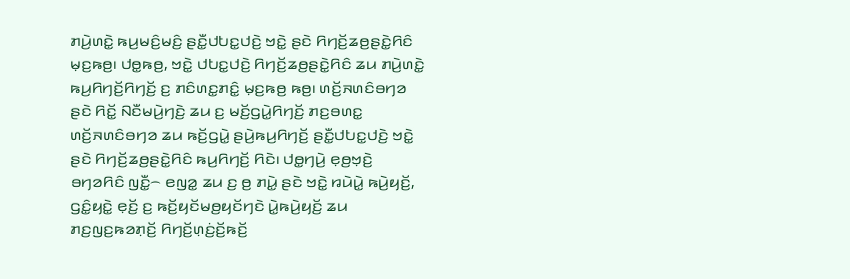ꤊꤣꤧ꤬ꤛꤢꤧ꤭ ꤒꤣ꤬ꤗꤢꤨ꤬ꤗꤢꤨ꤬ ꤔꤢꤪ꤭ꤓꤝꤢ꤭ꤓꤢꤧ꤬ ꤠꤢꤧ꤭ ꤔꤢꤧ ꤖꤚꤢꤩ꤬ꤘꤥ꤬ꤔꤢꤧ꤭ꤖꤢꤨ ꤗ꤫ꤢ꤬ꤒꤥ꤬꤯ ꤓꤥ꤭ꤒꤥ꤬, ꤠꤢꤧ꤭ ꤓꤝꤢ꤭ꤓꤢꤧ꤬ ꤖꤚꤢꤩ꤬ꤘꤥ꤬ꤔꤢꤧ꤭ꤖꤢꤨ ꤘꤣ ꤊꤣꤧ꤬ꤛꤢꤧ꤭ ꤒꤣ꤬ꤖꤚꤢꤩ꤬ꤖꤚꤢꤩ꤬ ꤢ꤬ ꤊꤢꤨꤛꤢ꤭ꤊꤢꤨ꤭ ꤗ꤫ꤢ꤬ꤒꤥ꤬ ꤒꤥ꤬꤯ ꤛꤢꤩ꤬ꤏꤛꤢꤨꤋꤚꤤ ꤔꤢꤧ ꤖꤢꤩ꤭ ꤡꤢꤪꤗꤣꤧ꤬ꤚꤢꤧ꤬ ꤘꤣ ꤢ꤬ ꤗꤢꤩ꤬ꤞꤣꤧ꤭ꤖꤚꤢꤩ꤬ ꤊꤢ꤬ꤋꤛꤢ꤭ ꤛꤢꤩ꤬ꤏꤛꤢꤨꤋꤚꤤ ꤘꤣ ꤒꤢꤩ꤬ꤞꤣꤧ꤭ ꤔꤣꤧ꤬ꤒꤣ꤬ꤖꤚꤢꤩ꤬ ꤔꤢꤪ꤭ꤓꤝꤢ꤭ꤓꤢꤧ꤬ ꤠꤢꤧ꤭ ꤔꤢꤧ ꤖꤚꤢꤩ꤬ꤘꤥ꤬ꤔꤢꤧ꤭ꤖꤢꤨ ꤒꤣ꤬ꤖꤚꤢꤩ꤬ ꤖꤢꤧ꤯ ꤓꤥ꤭ꤚꤣꤧ꤬ ꤕ꤫ꤥ꤬ꤠ꤫ꤢꤧ꤬ ꤋꤚꤤꤖꤢꤨ ꤜꤢꤪ꤭꤮ ꤕꤜꤤ꤭ ꤘꤣ ꤢ꤬ ꤥ꤬ ꤊꤣꤧ꤭ ꤔꤢꤧ ꤠꤢꤧ꤭ ꤙꤣꤧꤣꤧ꤭ ꤒꤣꤧ꤬ꤟꤢꤩ꤬, ꤞꤢꤨ꤭ꤟꤢꤧ꤭ ꤕ꤫ꤢꤩ꤬ ꤢ꤬ ꤒꤢꤩ꤬ꤟꤢꤩꤗꤥ꤬ꤟꤢꤩꤚꤢꤧ ꤣꤧ꤭ꤒꤣꤧ꤬ꤟꤢꤩ꤬ ꤘꤣ ꤊꤢ꤬ꤜꤢ꤬ꤒꤤꤊ꤫ꤢꤩ꤬ ꤖꤚꤢꤩ꤬ꤛ꤫ꤢꤦ꤬ꤢꤩ꤬ꤒꤢꤩ꤬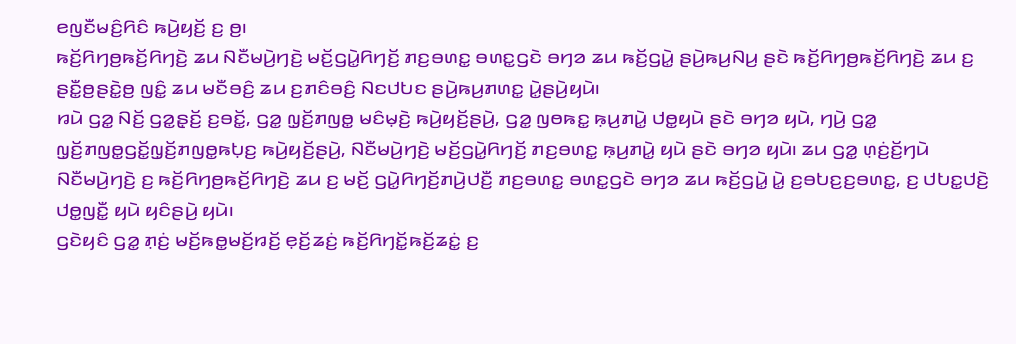ꤕꤜꤢꤪꤗꤢꤨ꤬ꤖꤢꤨ ꤒꤣꤧ꤬ꤟꤢꤩ꤬ ꤢ꤬ ꤥ꤬꤯
ꤒꤢꤩ꤬ꤖꤚꤥ꤬ꤒꤢꤩ꤬ꤖꤚꤢꤧ꤬ ꤘꤣ ꤡꤢꤪꤗꤣꤧ꤬ꤚꤢꤧ꤬ ꤗꤢꤩ꤬ꤞꤣꤧ꤭ꤖꤚꤢꤩ꤬ ꤊꤢ꤬ꤋꤛꤢ꤭ ꤋꤛꤢ꤭ꤞꤢꤧ ꤋꤚꤤ ꤘꤣ ꤒꤢꤩ꤬ꤞꤣꤧ꤭ ꤔꤣꤧ꤬ꤒꤣ꤬ꤡꤣ꤬ ꤔꤢꤧ ꤒꤢꤩ꤬ꤖꤚꤥ꤬ꤒꤢꤩ꤬ꤖꤚꤢꤧ꤬ ꤘꤣ ꤢ꤬ ꤔꤢꤪ꤭ꤥ꤬ꤔꤢꤧ꤭ꤥ꤬ ꤜꤢꤨ꤭ ꤘꤣ ꤗꤢꤪꤋꤢꤨ꤬ ꤘꤣ ꤢ꤬ꤊꤢꤨꤋꤢꤨ꤬ ꤡꤢꤓꤝꤢ ꤔꤣꤧ꤬ꤒꤣ꤬ꤊꤛꤢ꤭ ꤣꤧ꤭ꤔꤣꤧ꤬ꤟꤣꤧ꤯
ꤙꤣꤧ ꤞꤤ꤭ ꤡꤢꤩ꤬ ꤞꤤ꤭ꤔ꤫ꤢꤩ꤬ ꤢ꤬ꤋꤢꤩ꤭, ꤞꤤ꤭ ꤜ꤫ꤢꤩ꤬ꤊꤜꤥ꤭ ꤗꤢꤨꤗ꤫ꤢꤧ꤬ ꤒꤣꤧ꤬ꤟꤢꤩ꤬ꤔꤣꤧ꤬, ꤞꤤ꤭ ꤜꤥꤒꤢ꤭ ꤒ꤫ꤣ꤬ꤊꤣꤧ꤭ ꤓꤥ꤭ꤟꤣꤧ ꤔꤢꤧ ꤋꤚꤤ ꤟꤣꤧ, ꤚꤣꤧ꤬ ꤞꤤ꤭ ꤜ꤫ꤢꤩ꤬ꤊꤜꤥ꤭ꤞꤢꤩ꤭ꤜ꤫ꤢꤩ꤬ꤊꤜꤥ꤭ꤒꤝ꤫ꤢ꤬ ꤒꤣꤧ꤬ꤟꤢꤩ꤬ꤔꤣꤧ꤬, ꤡꤢꤪꤗꤣꤧ꤬ꤚꤢꤧ꤬ ꤗꤢꤩ꤬ꤞꤣꤧ꤭ꤖꤚꤢꤩ꤬ ꤊꤢ꤬ꤋꤛꤢ꤭ ꤒ꤫ꤣ꤬ꤊꤣꤧ꤭ ꤟꤣꤧ ꤔꤢꤧ ꤋꤚꤤ ꤟꤣꤧ꤯ ꤘꤣ ꤞꤤ꤭ ꤛ꤫ꤢꤦ꤬ꤢꤩ꤬ꤚꤣꤧ ꤡꤢꤪꤗꤣꤧ꤬ꤚꤢꤧ꤬ ꤢ꤬ ꤒꤢꤩ꤬ꤖꤚꤥ꤬ꤒꤢꤩ꤬ꤖꤚꤢꤧ꤬ ꤘꤣ ꤢ꤬ ꤗꤢꤩ꤬ ꤞꤣꤧ꤭ꤖꤚꤢꤩ꤬ꤊꤣꤧ꤬ꤓꤢꤪ꤬ ꤊꤢ꤬ꤋꤛꤢ꤭ ꤋꤛꤢ꤭ꤞꤢꤧ ꤋꤚꤤ ꤘꤣ ꤒꤢꤩ꤬ꤞꤣꤧ꤭ ꤣꤧ꤭ ꤢ꤬ꤋꤝꤢ꤬ꤢ꤬ꤋꤛꤢ꤭, ꤢ꤬ ꤓꤝꤢ꤭ꤓꤢꤧ꤬ ꤓꤥ꤭ꤜꤢꤪ꤭ ꤟꤣꤧ ꤟꤢꤨꤔꤣꤧ꤬ ꤟꤣꤧ꤯
ꤞꤢꤧꤟꤢꤨ ꤞꤤ꤭ ꤊ꤫ꤢꤦ꤬ ꤗꤢꤩ꤬ꤒꤥ꤭ꤗꤢꤩ꤬ꤙꤢꤩ꤬ ꤕ꤫ꤢꤩ꤬ꤘꤢꤦ꤬ ꤒꤢꤩ꤬ꤖꤚꤢꤩ꤭ꤒꤢꤩ꤬ꤘꤢꤦ꤭ ꤢ꤬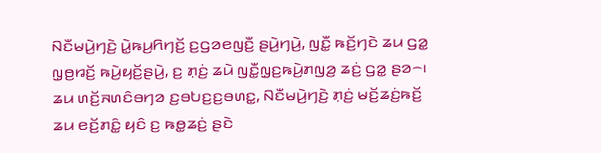ꤡꤢꤪꤗꤣꤧ꤬ꤚꤢꤧ꤬ ꤣꤧ꤭ꤒꤣ꤬ꤖꤚꤢꤩ꤬ ꤢ꤬ꤞꤤꤕꤜꤢꤪ꤬ ꤔꤣꤧ꤬ꤚꤣꤧ꤬, ꤜꤢꤪ꤭ ꤒꤢꤩ꤬ꤚꤢꤧ ꤘꤣ ꤞꤤ꤭ ꤜ꤫ꤥ꤬ꤙꤢꤩ꤬ ꤒꤣꤧ꤬ꤟꤢꤩ꤬ꤔꤣꤧ꤬, ꤢ꤬ ꤊ꤫ꤢꤦ꤬ ꤘꤣꤧ ꤜꤢꤪ꤭ꤜ꤫ꤢ꤬ꤒꤣꤧ꤬ꤊꤜꤤ꤬ ꤘꤢꤦ꤬ ꤞꤤ꤭ ꤔꤤ꤮꤯ ꤘꤣ ꤛꤢꤩ꤬ꤏꤛꤢꤨꤋꤚꤤ ꤢ꤬ꤋꤝꤢ꤬ꤢ꤬ꤋꤛꤢ꤭, ꤡꤢꤪꤗꤣꤧ꤬ꤚꤢꤧ꤬ ꤊ꤫ꤢꤦ꤬ ꤗꤢꤩ꤬ꤘꤢꤦ꤬ꤒꤢꤩ꤬ ꤘꤣ ꤕꤢꤩ꤬ꤊꤢꤨ꤭ ꤟꤢꤨ ꤢ꤬ ꤒꤥ꤭ꤘꤢꤦ꤬ ꤔꤢꤧ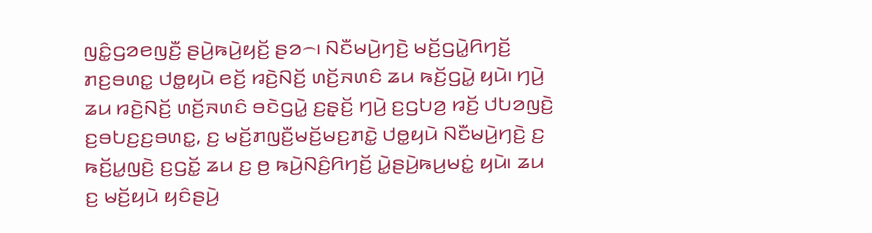ꤜꤢꤨ꤭ꤞꤤꤕꤜꤢꤪ꤬ ꤔꤣꤧ꤬ꤒꤣꤧ꤬ꤟꤢꤩ꤬ ꤔꤤ꤮꤯ ꤡꤢꤪꤗꤣꤧ꤬ꤚꤢꤧ꤬ ꤗꤢꤩ꤬ꤞꤣꤧ꤭ꤖꤚꤢꤩ꤬ ꤊꤢ꤬ꤋꤛꤢ꤭ ꤓꤥ꤭ꤟꤣꤧ ꤕꤢꤩ꤬ ꤙꤢꤧ꤬ꤡꤢꤩ꤬ ꤛꤢꤩ꤬ꤏꤛꤢꤨ ꤘꤣ ꤒꤢꤩ꤬ꤞꤣꤧ꤭ ꤟꤣꤧ꤯ ꤚꤣꤧ꤬ ꤘꤣ ꤙꤢꤧ꤬ꤡꤢꤩ꤬ ꤛꤢꤩ꤬ꤏꤛꤢꤨ ꤋꤢꤧꤞꤣꤧ꤭ ꤢ꤬ꤔ꤫ꤢꤩ꤬ ꤚꤣꤧ꤬ ꤢ꤬ꤞꤝꤤ꤬ ꤙꤢꤩ꤬ ꤓꤝꤤꤜꤢꤧ꤬ ꤢ꤬ꤋꤝꤢ꤬ꤢ꤬ꤋꤛꤢ꤭, ꤢ꤬ ꤗꤢꤩ꤬ꤊꤜꤢꤪ꤬ꤗꤢꤩ꤬ꤗꤢ꤬ꤊꤢꤧ꤭ ꤓꤥ꤭ꤟꤣꤧ ꤡꤢꤪꤗꤣꤧ꤬ꤚꤢꤧ꤬ ꤢ꤬ ꤒꤢꤩ꤬ꤣ꤭ꤜꤢꤧ꤬ ꤢ꤬ꤞꤢꤩ꤭ ꤘꤣ ꤢ꤬ ꤥ꤬ ꤒꤣꤧ꤬ꤡꤢꤨ꤬ꤖꤚꤢꤩ꤬ ꤣꤧ꤭ꤔꤣꤧ꤬ꤒꤣ꤬ꤗꤢꤦ꤭ ꤟꤣꤧ꤯ ꤘꤣ ꤢ꤬ ꤗꤢꤩ꤬ꤟꤣꤧ ꤟꤢꤨꤔꤣꤧ꤬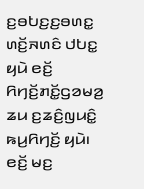ꤢ꤬ꤋꤝꤢ꤬ꤢ꤬ꤋꤛꤢ꤭ ꤛꤢꤩ꤬ꤏꤛꤢꤨ ꤓꤝꤢ꤭ ꤟꤣꤧ ꤕꤢꤩ꤬ ꤖꤚꤢꤩ꤬ꤊꤢꤩ꤭ꤞꤤꤗꤤ꤬ ꤘꤣ ꤢ꤬ꤘꤢꤨ꤬ꤜꤣꤢꤨ꤭ ꤒꤣ꤬ꤖꤚꤢꤩ꤬ ꤟꤣꤧ꤯ ꤕꤢꤩ꤬ ꤗꤢ꤬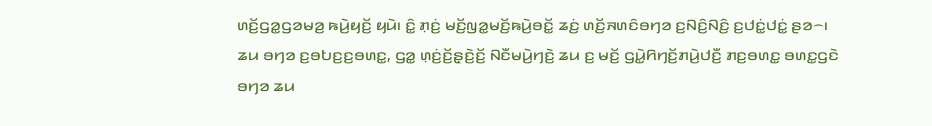ꤛꤢꤩ꤬ꤞꤤ꤭ꤞꤤꤗꤤ꤬ ꤒꤣꤧ꤬ꤟꤢꤩ꤬ ꤟꤣꤧ꤯ ꤢꤨ꤭ ꤊ꤫ꤢꤦ꤬ ꤗꤢꤩ꤬ꤜꤤ꤭ꤗꤢꤩ꤬ꤒꤣꤧ꤬ꤋꤢꤩ꤭ ꤘꤢꤦ꤬ ꤛꤢꤩ꤬ꤏꤛꤢꤨꤋꤚꤤ ꤢ꤬ꤡꤢꤨ꤬ꤡꤢꤨ꤬ ꤢ꤬ꤓꤢꤦ꤭ꤓꤢꤦ꤭ ꤔꤤ꤮꤯
ꤘꤣ ꤋꤚꤤ ꤢ꤬ꤋꤝꤢ꤬ꤢ꤬ꤋꤛꤢ꤭, ꤞꤤ꤭ ꤛ꤫ꤢꤦ꤬ꤢꤩ꤬ꤔ꤫ꤢꤧ꤬ꤢꤩ꤬ ꤡꤢꤪꤗꤣꤧ꤬ꤚꤢꤧ꤬ ꤘꤣ ꤢ꤬ ꤗꤢꤩ꤬ ꤞꤣꤧ꤭ꤖꤚꤢꤩ꤬ꤊꤣꤧ꤬ꤓꤢꤪ꤬ ꤊꤢ꤬ꤋꤛꤢ꤭ ꤋꤛꤢ꤭ꤞꤢꤧ ꤋꤚꤤ ꤘꤣ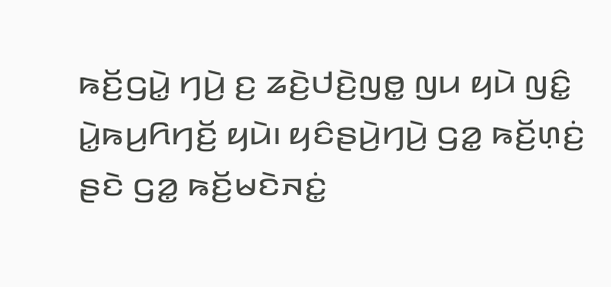ꤒꤢꤩ꤬ꤞꤣꤧ꤭ ꤚꤣꤧ꤬ ꤢ꤬ ꤘꤢꤧ꤬ꤓꤢꤧ꤬ꤜꤥ꤭ ꤜꤣ ꤟꤣꤧ ꤜꤢꤨ꤭ ꤣꤧ꤭ꤒꤣ꤬ꤖꤚꤢꤩ꤬ ꤟꤣꤧ꤯ ꤟꤢꤨꤔꤣꤧ꤬ꤚꤣꤧ꤬ ꤞꤤ꤭ ꤒꤢꤩ꤬ꤛ꤫ꤢꤦ꤬ ꤔꤢꤧ ꤞꤤ꤭ ꤒꤢꤩ꤬ꤗꤢꤧꤏꤢꤦ꤭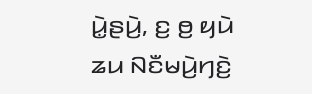ꤣꤧ꤭ꤔꤣꤧ꤬, ꤢ꤬ ꤥ꤬ ꤟꤣꤧ ꤘꤣ ꤡꤢꤪꤗꤣꤧ꤬ꤚꤢꤧ꤬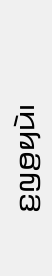ꤢ꤬ꤜꤥ꤬ꤟꤣꤧ꤯